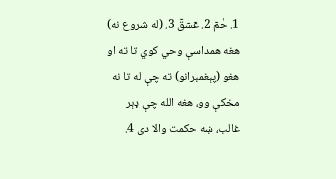1. حٰمٓ 2. عٓسٓقٓ 3. (له شروع نه) هغه همداسې وحي كوي تا ته او هغو (پېغمبرانو) ته چې له تا نه مخكې وو، هغه الله چې ډېر غالب، ښه حكمت والا دى 4.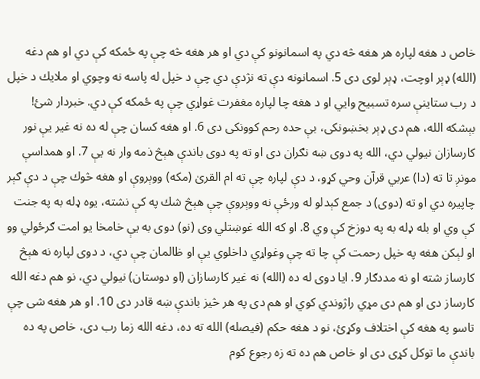خاص د هغه لپاره هر هغه څه دي په اسمانونو كې دي او هر هغه څه چې په ځمكه كې دي او هم دغه (الله) ډېر اوچت، ډېر لوى دى 5. اسمانونه دې ته نژدې دي چې د خپل له پاسه نه وچوي او ملايك د خپل د رب ستاينې سره تسبیح وايي او د هغه چا لپاره مغفرت غواړي چې په ځمكه كې دي. خبردار شئ! بېشكه الله، هم دى ډېر بخښونكى، بې حده رحم كوونكى دى 6. او هغه كسان چې له ده نه غیر يې نور كارسازان نیولي دي، الله په دوى ښه نګران دى او ته په دوى باندې هېڅ ذمه وار نه يې 7. او همداسې مونږ تا ته (دا) عربي قرآن وحي كړو، د دې لپاره چې ته ام القرىٰ (مكه) ووېروې او هغه څوك چې د دې ګېر چاپیره دي او ته (دوى) د جمع كېدلو له ورځې نه ووېروې چې هېڅ شك په كې نشته، یوه ډله به په جنت كې وي او بله ډله به په دوزخ كې وي 8. او كه الله غوښتلي وى (نو) دوى به يې خامخا یو امت ګرځولي وو او لېكن هغه په خپل رحمت كې چا ته چې وغواړي داخلوي يې او ظالمان چې دي، د دوى لپاره نه هېڅ كارساز شته او نه مددګار 9. ایا دوى له ده (الله) نه غیر كارسازان (او دوستان) نیولي دي، نو هم دغه الله كارساز دى او هم دى مړي راژوندي كوي او هم دى په هر څیز باندې ښه قادر دى 10. او هر هغه شى چې تاسو په هغه كې اختلاف وكړئ، نو د هغه حكم (فیصله) الله ته ده، دغه الله زما رب دى، خاص په ده باندې ما توكل كړى دى او خاص هم ده ته زه رجوع كوم